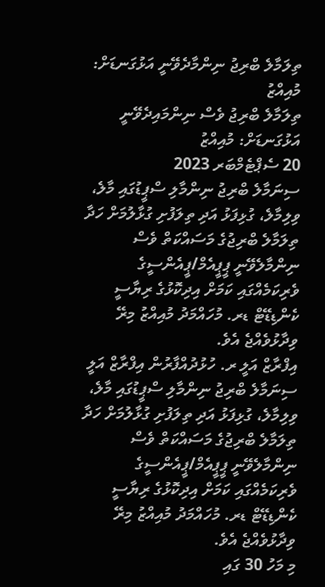ތިލަމާލެ ބްރިޖު ނިންމާދެވޭނީ އަޅުގަނޑަށް: މުއިއްޒު
ތިލަމާލެ ބްރިޖު ވެސް ނިންމައިދެވޭނީ އަޅުގަނޑަށް: މުއިއްޒު
20 ސެޕްޓެމްބަރ 2023
ސިނަމާލެ ބްރިޖު ނިންމާލި ސްޕީޑުގައި މާލެ، ވިލިމާލެ، ގުޅިފަޅު އަދި ތިލަފުށި ގުޅާލުމަށް ހަދާ ތިލަމާލެ ބްރިޖުގެ މަސައްކަތް ވެސް ނިންމާލެވޭނީ ޕީޕީއެމް/ޕީއެންސީގެ ވެރިކަމެއްގައި ކަމަށް އިދިކޮޅުގެ ރިޔާސީ ކެންޑިޑޭޓް ޑރ. މުހައްމަދު މުއިއްޒު މިރޭ ވިދާޅުވެއްޖެ އެވެ.
އިފްރާޒް އަލީ ރ. ހުޅުދުއްފާރުން އިފްރާޒް އަލީ
ސިނަމާލެ ބްރިޖު ނިންމާލި ސްޕީޑުގައި މާލެ، ވިލިމާލެ، ގުޅިފަޅު އަދި ތިލަފުށި ގުޅާލުމަށް ހަދާ ތިލަމާލެ ބްރިޖުގެ މަސައްކަތް ވެސް ނިންމާލެވޭނީ ޕީޕީއެމް/ޕީއެންސީގެ ވެރިކަމެއްގައި ކަމަށް އިދިކޮޅުގެ ރިޔާސީ ކެންޑިޑޭޓް ޑރ. މުހައްމަދު މުއިއްޒު މިރޭ ވިދާޅުވެއްޖެ އެވެ.
މި މަހު 30 ގައި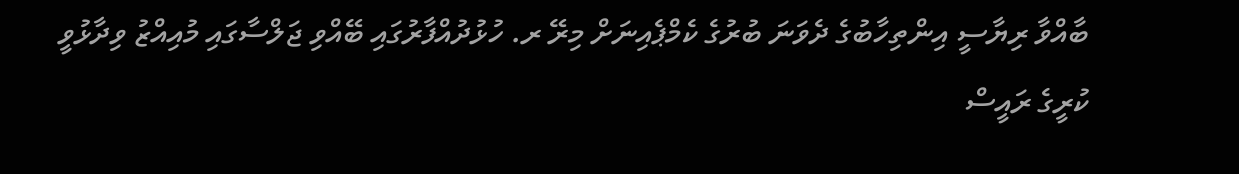ބާއްވާ ރިޔާސީ އިންތިހާބުގެ ދެވަނަ ބުރުގެ ކެމްޕެއިނަށް މިރޭ ރ. ހުޅުދުއްފާރުގައި ބޭއްވި ޖަލްސާގައި މުއިއްޒު ވިދާޅުވީ ކުރީގެ ރައީސް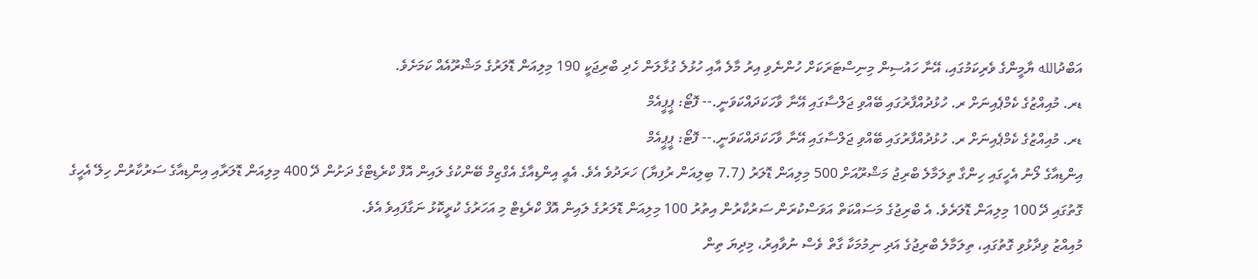އަބްދުالله ޔާމީންގެ ވެރިކަމުގައި، އޭނާ ހައުސިން މިނިސްޓަރަކަށް ހުންނެވި އިރު މާލެ އާއި ހުޅުލެ ގުޅާލަން ހެދި ބްރިޖަކީ 190 މިލިއަން ޑޮލަރުގެ މަޝްރޫއެއް ކަމަށެވެ.
ޑރ. މުއިއްޒުގެ ކެމްޕެއިނަށް ރ. ހުޅުދުއްފާރުގައި ބޭއްވި ޖަލްސާގައި އޭނާ ވާހަކަދައްކަވަނީ.-- ފޮޓޯ: ޕީޕީއެމް
ޑރ. މުއިއްޒުގެ ކެމްޕެއިނަށް ރ. ހުޅުދުއްފާރުގައި ބޭއްވި ޖަލްސާގައި އޭނާ ވާހަކަދައްކަވަނީ.-- ފޮޓޯ: ޕީޕީއެމް
އިންޑިއާގެ ލޯނު އެހީގައި ހިންގާ ތިލަމާލެ ބްރިޖު މަޝްރޫއަށް 500 މިލިއަން ޑޮލަރު (7.7 ބިލިއަން ރުފިޔާ) ހަރަދުވެ އެވެ. އެއީ އިންޑިއާގެ އެގްޒިމް ބޭންކުގެ ލައިން އޮފް ކްރެޑިޓްގެ ދަށުން ދޭ 400 މިލިއަން ޑޮލަރާއި އިންޑިއާގެ ސަރުކާރުން ހިލޭ އެހީގެ ގޮތުގައި ދޭ 100 މިލިއަން ޑޮލަރެވެ. އެ ބްރިޖުގެ މަސައްކަތް އަވަސްކުރަން ސަރުކާރުން އިތުރު 100 މިލިއަން ޑޮލަރުގެ ލައިން އޮފް ކްރެޑިޓް މި އަހަރުގެ ކުރީކޮޅު ނަގާފައިވެ އެވެ.
މުއިއްޒު ވިދާޅުވި ގޮތުގައި، ތިލަމާލެ ބްރިޖުގެ އަދި ނިމުމަކާ ގާތް ވެސް ނުވާއިރު، މިދިޔަ ތިން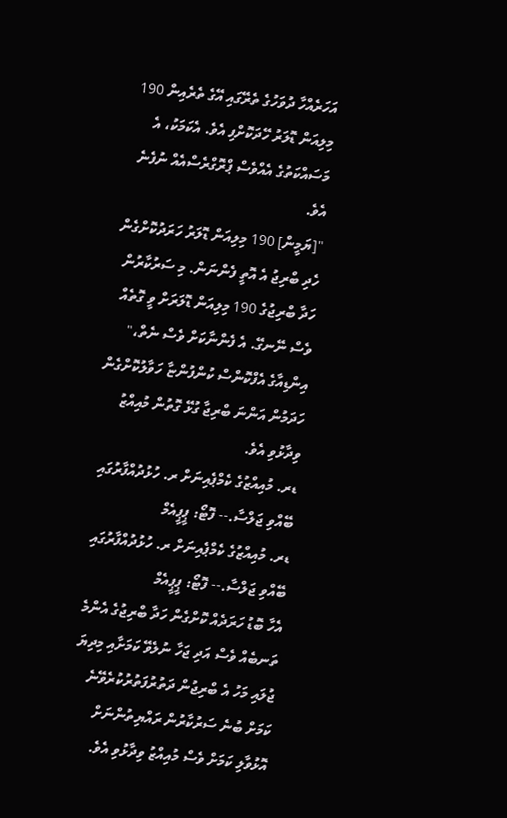އަހަރެއްހާ ދުވަހުގެ ތެރޭގައި އޭގެ ތެރެއިން 190 މިލިއަން ޑޮލަރު ހޭދަކޮށްފި އެވެ. އެކަމަކު، އެ މަސައްކަތުގެ އެއްވެސް ޕްރޮގްރެސްއެއް ނުފެނެ އެވެ.
"[ޔަމީން] 190 މިލިއަން ޑޮލަރު ހަރަދުކޮށްގެން ހެދި ބްރިޖު އެ އޮތީ ފެންނަން. މި ސަރުކާރުން ހަދާ ބްރިޖުގެ 190 މިލިއަން ޑޮލަރަށް ވީ ގޮތެއް ވެސް ނޭނގޭ. އެ ފެންނާކަށް ވެސް ނެތް،" އިންޑިއާގެ އެފްކޮންސް ކުންފުންޏާ ހަވާލުކޮށްގެން ހަދަމުން އަންނަ ބްރިޖާ ގުޅޭ ގޮތުން މުއިއްޒު ވިދާޅުވި އެވެ.
ޑރ. މުއިއްޒުގެ ކެމްޕެއިނަށް ރ. ހުޅުދުއްފާރުގައި ބޭއްވި ޖަލްސާ.-- ފޮޓޯ: ޕީޕީއެމް
ޑރ. މުއިއްޒުގެ ކެމްޕެއިނަށް ރ. ހުޅުދުއްފާރުގައި ބޭއްވި ޖަލްސާ.-- ފޮޓޯ: ޕީޕީއެމް
އެހާ ބޮޑު ހަރަދެއް ކޮށްގެން ހަދާ ބްރިޖުގެ އެންމެ ތަނބެއް ވެސް އަދި ޖަހާ ނުލެވޭ ކަމަށާއި މިދިޔަ ޖުލައި މަހު އެ ބްރިޖުން ދަތުރުފަތުރުކުރެވޭނެ ކަމަށް ބުނެ ސަރުކާރުން ރައްޔިތުންނަށް އޮޅުވާލި ކަމަށް ވެސް މުއިއްޒު ވިދާޅުވި އެވެ.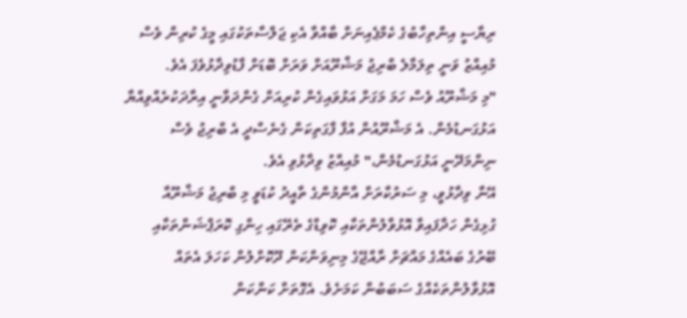ރިޔާސީ އިންތިހާބުގެ ކެމްޕެއިނަށް ބާއްވާ އެކި ޖަލްސާތަކުގައި މީގެ ކުރިން ވެސް މުއިއްޒު ވަނީ ތިލަމާލެ ބްރިޖު މަޝްރޫއަށް ވަރަށް ބޮޑަށް ފާޑުވިދާޅުވެފަ އެވެ.
"މި މަޝްރޫއު ވެސް ހަމަ މަގަށް އަޅުވައިގެން ކުރިއަށް ގެންދަވާނީ އިރާދަކުރެއްވިއްޔާ އަޅުގަނޑުމެން. އެ މަޝްރޫއުން އުފާ ފާގަތިކަން ގެނެސްދީ އެ ބްރިޖު ވެސް ނިންމަދޭނީ އަޅުގަނޑުމެން،" މުއިއްޒު ވިދާޅުވި އެވެ.
އޭނާ ވިދާޅުވީ، މި ސަރުކާރަށް އާންމުންގެ ތާއީދު ކުޑަވީ މި ބްރިޖު މަޝްރޫއާ ގުޅިގެން ހަދާފައިވާ އޮޅުވާލުންތަކާއި ކޮވިޑްގެ ތެރޭގައި ހިންގި ކޮރަޕްޝަންތަކާއި ބޭރުގެ ބައެއްގެ މައްޗަށް ރާއްޖޭގެ މިނިވަންކަން ދޫކޮށްލުން ކަހަލަ އެތައް އޮޅުވާލުންތަކެއްގެ ސަބަބުން ކަމަށެވެ. އެގޮތަށް ކަންކަން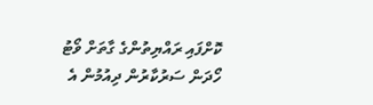ކޮށްފައި ރައްޔިތުންގެ ގާތަށް ވޯޓު ހޯދަން ސަރުކާރުން ދިއުމުން އެ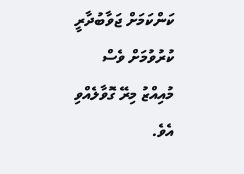ކަންކަމަށް ޖަވާބުދާރީ ކުރުވުމަށް ވެސް މުއިއްޒު މިރޭ ގޮވާލެއްވި އެވެ.